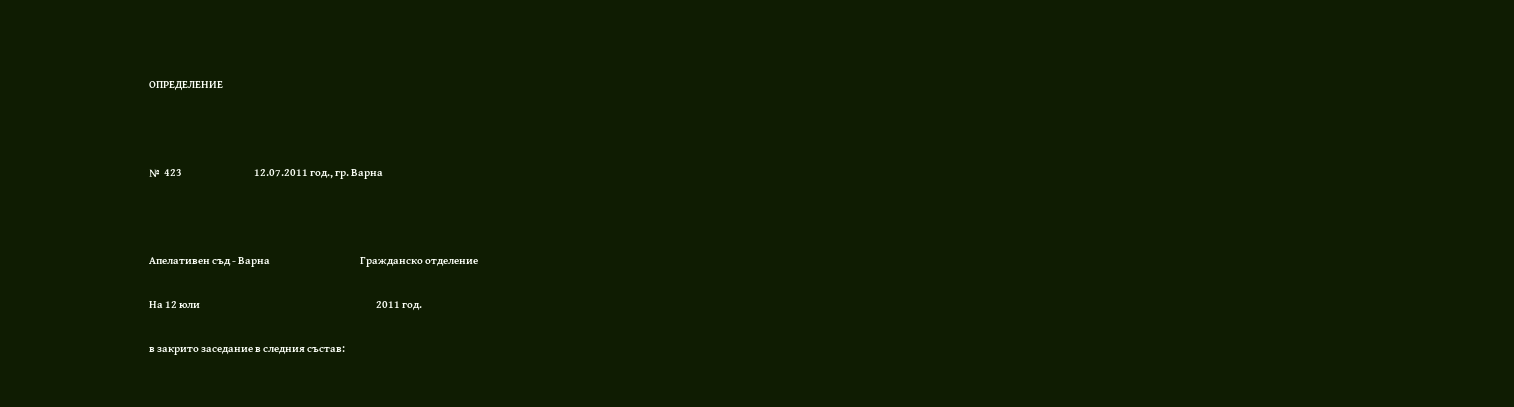ОПРЕДЕЛЕНИЕ



№  423                                    12.07.2011 год., гр. Варна



Апелативен съд - Варна                                             Гражданско отделение

На 12 юли                                                                                        2011 год.

в закрито заседание в следния състав: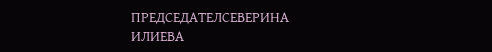ПРЕДСЕДАТЕЛСЕВЕРИНА ИЛИЕВА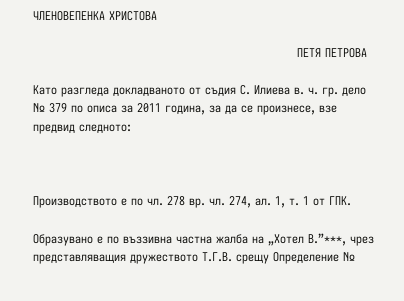ЧЛЕНОВЕПЕНКА ХРИСТОВА

                                                                  ПЕТЯ ПЕТРОВА

Като разгледа докладваното от съдия С. Илиева в. ч. гр. дело № 379 по описа за 2011 година, за да се произнесе, взе предвид следното:



Производството е по чл. 278 вр. чл. 274, ал. 1, т. 1 от ГПК.

Образувано е по въззивна частна жалба на „Хотел В.”***, чрез представляващия дружеството Т.Г.В. срещу Определение №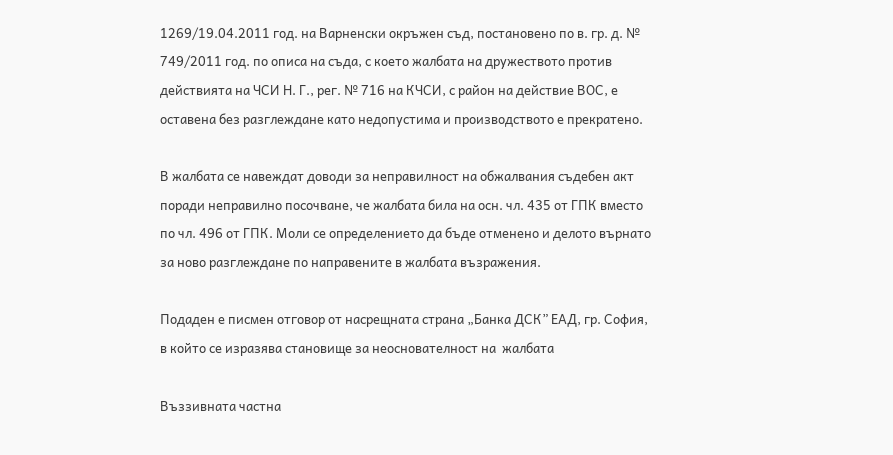1269/19.04.2011 год. на Варненски окръжен съд, постановено по в. гр. д. № 749/2011 год. по описа на съда, с което жалбата на дружеството против действията на ЧСИ Н. Г., рег. № 716 на КЧСИ, с район на действие ВОС, е оставена без разглеждане като недопустима и производството е прекратено.

В жалбата се навеждат доводи за неправилност на обжалвания съдебен акт поради неправилно посочване, че жалбата била на осн. чл. 435 от ГПК вместо по чл. 496 от ГПК. Моли се определението да бъде отменено и делото върнато за ново разглеждане по направените в жалбата възражения.

Подаден е писмен отговор от насрещната страна „Банка ДСК” ЕАД, гр. София, в който се изразява становище за неоснователност на  жалбата

Въззивната частна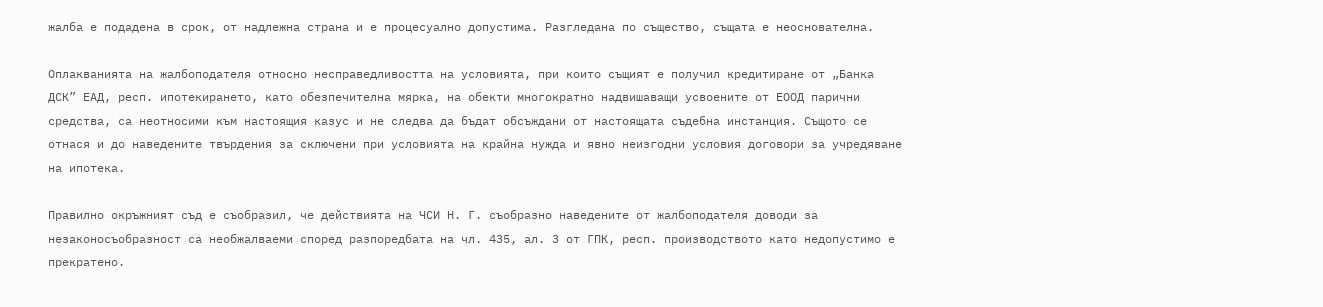жалба е подадена в срок, от надлежна страна и е процесуално допустима. Разгледана по същество, същата е неоснователна.

Оплакванията на жалбоподателя относно несправедливостта на условията, при които същият е получил кредитиране от „Банка ДСК” ЕАД, респ. ипотекирането, като обезпечителна мярка, на обекти многократно надвишаващи усвоените от ЕООД парични средства, са неотносими към настоящия казус и не следва да бъдат обсъждани от настоящата съдебна инстанция. Същото се отнася и до наведените твърдения за сключени при условията на крайна нужда и явно неизгодни условия договори за учредяване на ипотека.

Правилно окръжният съд е съобразил, че действията на ЧСИ Н. Г. съобразно наведените от жалбоподателя доводи за незаконосъобразност са необжалваеми според разпоредбата на чл. 435, ал. 3 от ГПК, респ. производството като недопустимо е прекратено.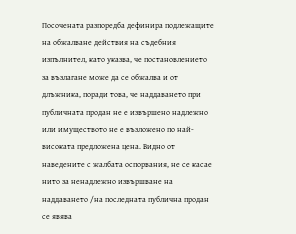Посочената разпоредба дефинира подлежащите на обжалване действия на съдебния изпълнител, като указва, че постановлението за възлагане може да се обжалва и от длъжника, поради това, че наддаването при публичната продан не е извършено надлежно или имуществото не е възложено по най-високата предложена цена. Видно от наведените с жалбата оспорвания, не се касае нито за ненадлежно извършване на наддаването /на последната публична продан се явява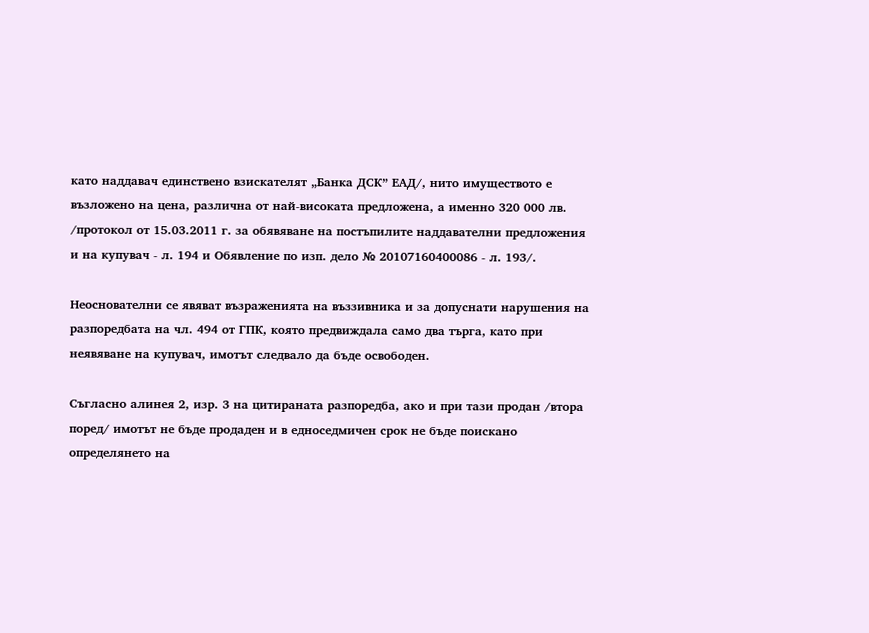като наддавач единствено взискателят „Банка ДСК” ЕАД/, нито имуществото е възложено на цена, различна от най-високата предложена, а именно 320 000 лв. /протокол от 15.03.2011 г. за обявяване на постъпилите наддавателни предложения и на купувач - л. 194 и Обявление по изп. дело № 20107160400086 - л. 193/.

Неоснователни се явяват възраженията на въззивника и за допуснати нарушения на разпоредбата на чл. 494 от ГПК, която предвиждала само два търга, като при неявяване на купувач, имотът следвало да бъде освободен.

Съгласно алинея 2, изр. 3 на цитираната разпоредба, ако и при тази продан /втора поред/ имотът не бъде продаден и в едноседмичен срок не бъде поискано определянето на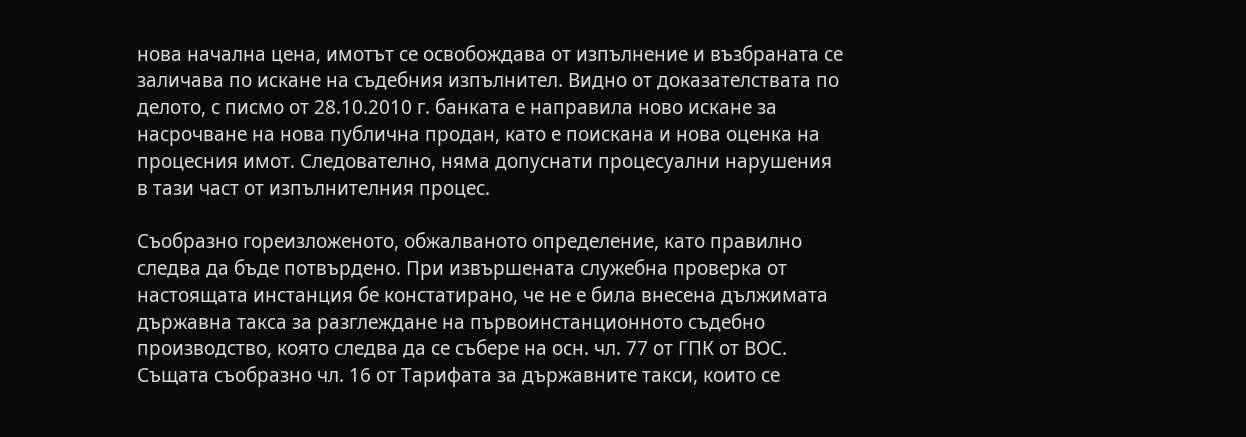нова начална цена, имотът се освобождава от изпълнение и възбраната се заличава по искане на съдебния изпълнител. Видно от доказателствата по делото, с писмо от 28.10.2010 г. банката е направила ново искане за насрочване на нова публична продан, като е поискана и нова оценка на процесния имот. Следователно, няма допуснати процесуални нарушения в тази част от изпълнителния процес.

Съобразно гореизложеното, обжалваното определение, като правилно следва да бъде потвърдено. При извършената служебна проверка от настоящата инстанция бе констатирано, че не е била внесена дължимата държавна такса за разглеждане на първоинстанционното съдебно производство, която следва да се събере на осн. чл. 77 от ГПК от ВОС. Същата съобразно чл. 16 от Тарифата за държавните такси, които се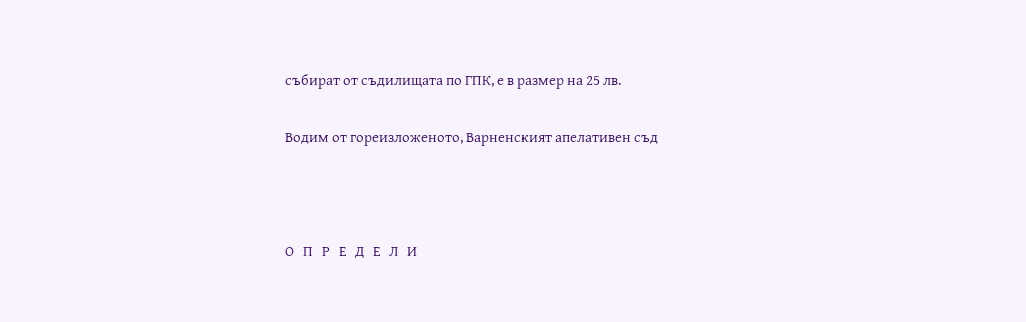събират от съдилищата по ГПК, е в размер на 25 лв.

Водим от гореизложеното, Варненският апелативен съд



О   П   Р   Е   Д   Е   Л   И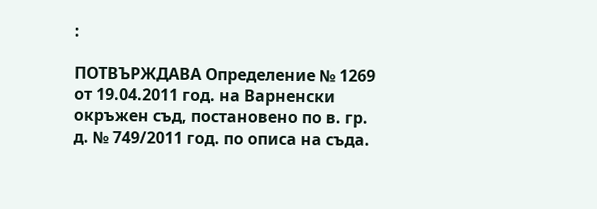:

ПОТВЪРЖДАВА Определение № 1269 от 19.04.2011 год. на Варненски окръжен съд, постановено по в. гр. д. № 749/2011 год. по описа на съда.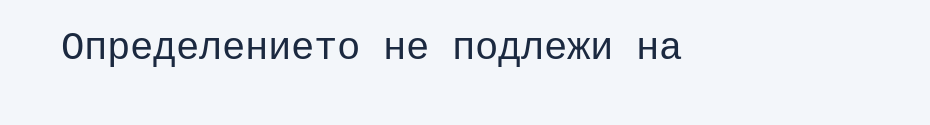Определението не подлежи на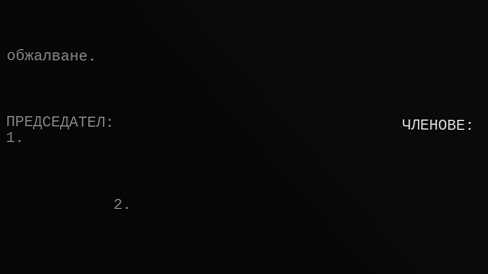обжалване.



ПРЕДСЕДАТЕЛ:                                ЧЛЕНОВЕ: 1.



            2.